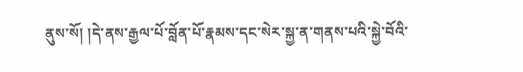ནུས་སོ། །དེ་ནས་རྒྱལ་པོ་བློན་པོ་རྣམས་དང་སེར་སྐྱ་ན་གནས་པའི་སྐྱེ་བོའི་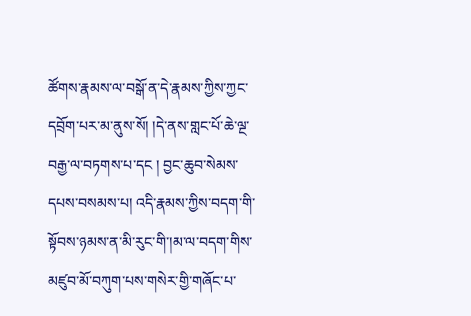ཚོགས་རྣམས་ལ་བསྒོ་ན་དེ་རྣམས་ཀྱིས་ཀྱང་དབྲོག་པར་མ་ནུས་སོ། །དེ་ནས་གླང་པོ་ཆེ་ལྔ་བརྒྱ་ལ་བཏགས་པ་དང ། བྱང་ཆུབ་སེམས་དཔས་བསམས་པ། འདི་རྣམས་ཀྱིས་བདག་གི་སྟོབས་ཉམས་ན་མི་རུང་གི་།མ་ལ་བདག་གིས་མཛུབ་མོ་བཀུག་པས་གསེར་གྱི་གཞོང་པ་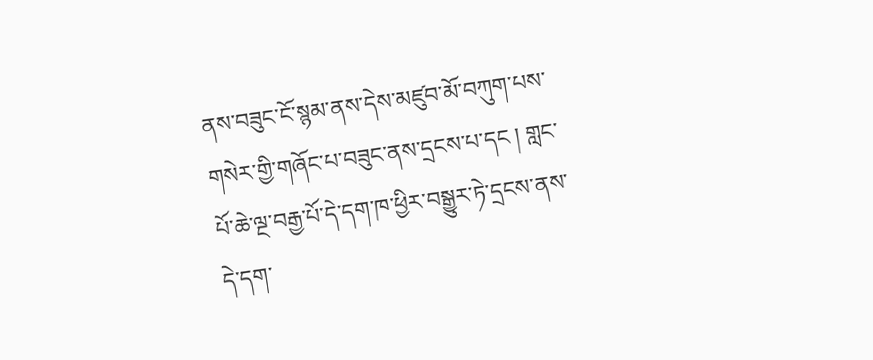ནས་བཟུང་ངོ་སྙམ་ནས་དེས་མཛུབ་མོ་བཀུག་པས་གསེར་གྱི་གཞོང་པ་བཟུང་ནས་དྲངས་པ་དང ། གླང་པོ་ཆེ་ལྔ་བརྒྱ་པོ་དེ་དག་ཁ་ཕྱིར་བསྒྱུར་ཏེ་དྲངས་ནས་དེ་དག་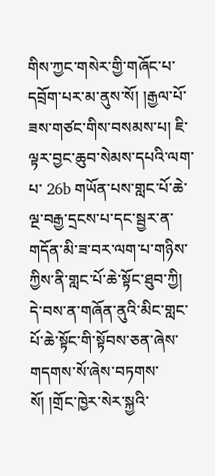གིས་ཀྱང་གསེར་གྱི་གཞོང་པ་དབྲོག་པར་མ་ནུས་སོ། །རྒྱལ་པོ་ཟས་གཙང་གིས་བསམས་པ། ཇི་ལྟར་བྱང་ཆུབ་སེམས་དཔའི་ལག་པ་ 26b གཡོན་པས་གླང་པོ་ཆེ་ལྔ་བརྒྱ་དྲངས་པ་དང་སྦྱར་ན་གདོན་མི་ཟ་བར་ལག་པ་གཉིས་ཀྱིས་ནི་གླང་པོ་ཆེ་སྟོང་ཐུབ་ཀྱི། དེ་བས་ན་གཞོན་ནུའི་མིང་གླང་པོ་ཆེ་སྟོང་གི་སྟོབས་ཅན་ཞེས་གདགས་སོ་ཞེས་བཏགས་སོ། །གྲོང་ཁྱེར་སེར་སྐྱའི་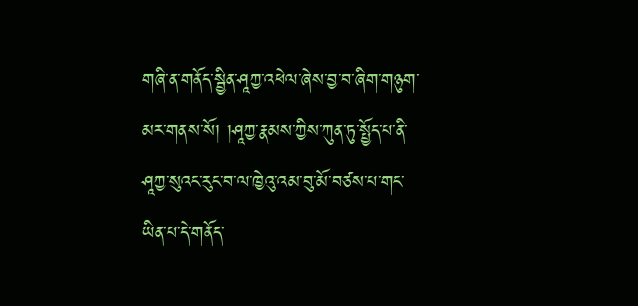གཞི་ན་གནོད་སྦྱིན་ཤཱཀྱ་འཕེལ་ཞེས་བྱ་བ་ཞིག་གཉུག་མར་གནས་སོ། །ཤཱཀྱ་རྣམས་ཀྱིས་ཀུན་ཏུ་སྤྱོད་པ་ནི་ཤཱཀྱ་སུའང་རུང་བ་ལ་ཁྱེའུ་འམ་བུ་མོ་བཙས་པ་གང་ཡིན་པ་དེ་གནོད་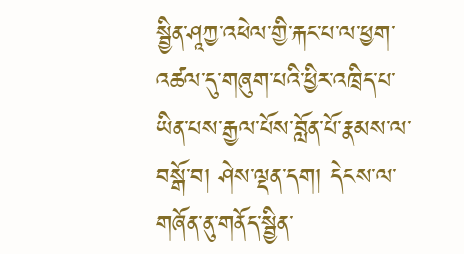སྦྱིན་ཤཱཀྱ་འཕེལ་གྱི་རྐང་པ་ལ་ཕྱག་འཚལ་དུ་གཞུག་པའི་ཕྱིར་འཁྲིད་པ་ཡིན་པས་རྒྱལ་པོས་བློན་པོ་རྣམས་ལ་བསྒོ་བ། ཤེས་ལྡན་དག། དེངས་ལ་གཞོན་ནུ་གནོད་སྦྱིན་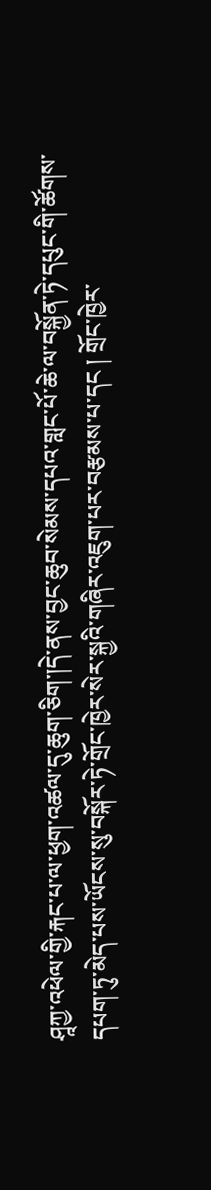ཤཱཀྱ་འཕེལ་གྱི་རྐང་པ་ལ་ཕྱག་འཚལ་དུ་ཆུག་ཅིག་།དེ་ནས་བྱང་ཆུབ་སེམས་དཔའ་གླང་པོ་ཆེ་ལ་བསྐྱོན་ཏེ་དཔུང་གི་ཚོགས་དཔག་ཏུ་མེད་པས་ཡོངས་སུ་བསྐོར་ཏེ་གྲོང་ཁྱེར་སེར་སྐྱའི་གཞིར་འཇུག་པར་བརྩམས་པ་དང ། གྲོང་ཁྱེར་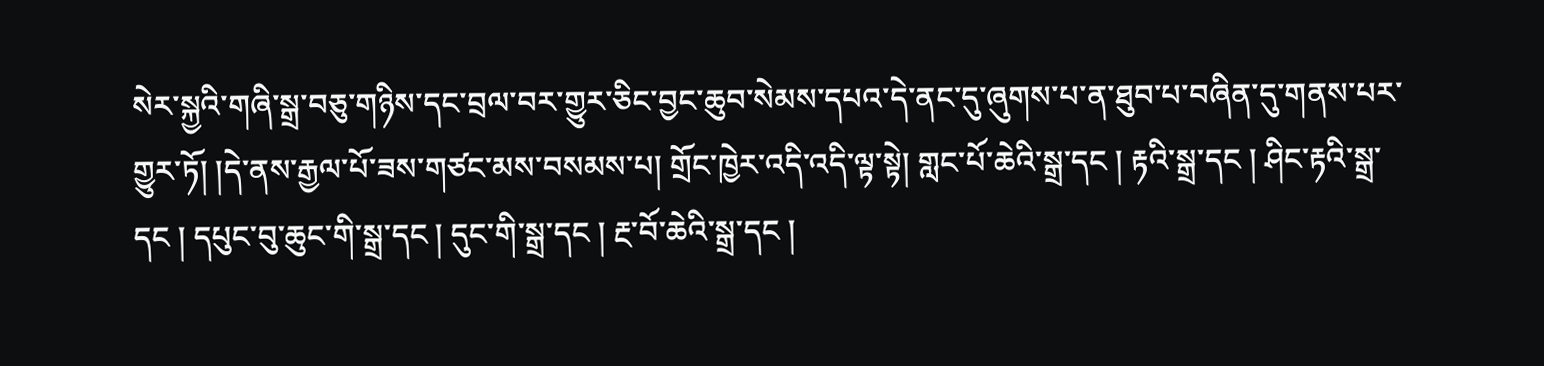སེར་སྐྱའི་གཞི་སྒྲ་བཅུ་གཉིས་དང་བྲལ་བར་གྱུར་ཅིང་བྱང་ཆུབ་སེམས་དཔའ་དེ་ནང་དུ་ཞུགས་པ་ན་ཐུབ་པ་བཞིན་དུ་གནས་པར་གྱུར་ཏོ། །དེ་ནས་རྒྱལ་པོ་ཟས་གཙང་མས་བསམས་པ། གྲོང་ཁྱེར་འདི་འདི་ལྟ་སྟེ། གླང་པོ་ཆེའི་སྒྲ་དང ། རྟའི་སྒྲ་དང ། ཤིང་རྟའི་སྒྲ་དང ། དཔུང་བུ་ཆུང་གི་སྒྲ་དང ། དུང་གི་སྒྲ་དང ། རྔ་བོ་ཆེའི་སྒྲ་དང །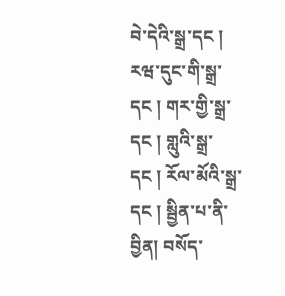བེ་དེའི་སྒྲ་དང ། རཝ་དུང་གི་སྒྲ་དང ། གར་གྱི་སྒྲ་དང ། གླུའི་སྒྲ་དང ། རོལ་མོའི་སྒྲ་དང ། སྦྱིན་པ་ནི་བྱིན། བསོད་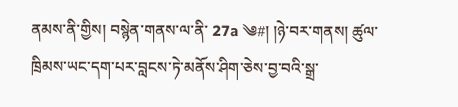ནམས་ནི་གྱིས། བསྙེན་གནས་ལ་ནི་ 27a ༄#། །ཉེ་བར་གནས། ཚུལ་ཁྲིམས་ཡང་དག་པར་བླངས་ཏེ་མནོས་ཤིག་ཅེས་བྱ་བའི་སྒྲ་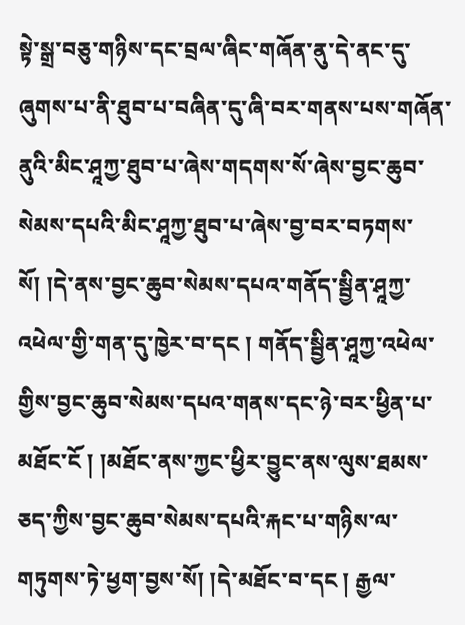སྟེ་སྒྲ་བཅུ་གཉིས་དང་བྲལ་ཞིང་གཞོན་ནུ་དེ་ནང་དུ་ཞུགས་པ་ནི་ཐུབ་པ་བཞིན་དུ་ཞི་བར་གནས་པས་གཞོན་ནུའི་མིང་ཤཱཀྱ་ཐུབ་པ་ཞེས་གདགས་སོ་ཞེས་བྱང་ཆུབ་སེམས་དཔའི་མིང་ཤཱཀྱ་ཐུབ་པ་ཞེས་བྱ་བར་བཏགས་སོ། །དེ་ནས་བྱང་ཆུབ་སེམས་དཔའ་གནོད་སྦྱིན་ཤཱཀྱ་འཕེལ་གྱི་གན་དུ་ཁྱེར་བ་དང ། གནོད་སྦྱིན་ཤཱཀྱ་འཕེལ་གྱིས་བྱང་ཆུབ་སེམས་དཔའ་གནས་དང་ཉེ་བར་ཕྱིན་པ་མཐོང་ངོ ། །མཐོང་ནས་ཀྱང་ཕྱིར་བྱུང་ནས་ལུས་ཐམས་ཅད་ཀྱིས་བྱང་ཆུབ་སེམས་དཔའི་རྐང་པ་གཉིས་ལ་གཏུགས་ཏེ་ཕྱག་བྱས་སོ། །དེ་མཐོང་བ་དང ། རྒྱལ་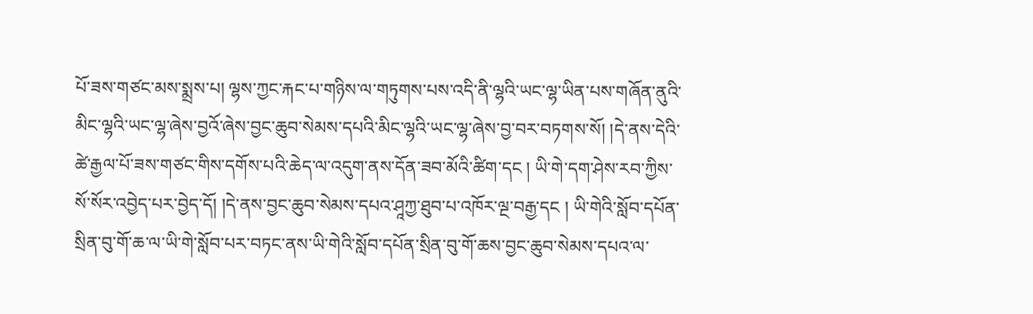པོ་ཟས་གཙང་མས་སྨྲས་པ། ལྷས་ཀྱང་རྐང་པ་གཉིས་ལ་གཏུགས་པས་འདི་ནི་ལྷའི་ཡང་ལྷ་ཡིན་པས་གཞོན་ནུའི་མིང་ལྷའི་ཡང་ལྷ་ཞེས་བྱའོ་ཞེས་བྱང་ཆུབ་སེམས་དཔའི་མིང་ལྷའི་ཡང་ལྷ་ཞེས་བྱ་བར་བཏགས་སོ། །དེ་ནས་དེའི་ཚེ་རྒྱལ་པོ་ཟས་གཙང་གིས་དགོས་པའི་ཆེད་ལ་འདུག་ནས་དོན་ཟབ་མོའི་ཚིག་དང ། ཡི་གེ་དག་ཤེས་རབ་ཀྱིས་སོ་སོར་འབྱེད་པར་བྱེད་དོ། །དེ་ནས་བྱང་ཆུབ་སེམས་དཔའ་ཤཱཀྱ་ཐུབ་པ་འཁོར་ལྔ་བརྒྱ་དང ། ཡི་གེའི་སློབ་དཔོན་སྲིན་བུ་གོ་ཆ་ལ་ཡི་གེ་སློབ་པར་བཏང་ནས་ཡི་གེའི་སློབ་དཔོན་སྲིན་བུ་གོ་ཆས་བྱང་ཆུབ་སེམས་དཔའ་ལ་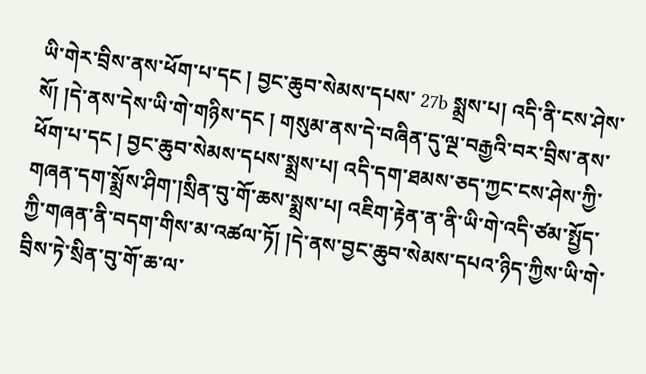ཡི་གེར་བྲིས་ནས་ཕོག་པ་དང ། བྱང་ཆུབ་སེམས་དཔས་ 27b སྨྲས་པ། འདི་ནི་ངས་ཤེས་སོ། །དེ་ནས་དེས་ཡི་གེ་གཉིས་དང ། གསུམ་ནས་དེ་བཞིན་དུ་ལྔ་བརྒྱའི་བར་བྲིས་ནས་ཕོག་པ་དང ། བྱང་ཆུབ་སེམས་དཔས་སྨྲས་པ། འདི་དག་ཐམས་ཅད་ཀྱང་ངས་ཤེས་ཀྱི་གཞན་དག་སྨྲོས་ཤིག་།སྲིན་བུ་གོ་ཆས་སྨྲས་པ། འཇིག་རྟེན་ན་ནི་ཡི་གེ་འདི་ཙམ་སྤྱོད་ཀྱི་གཞན་ནི་བདག་གིས་མ་འཚལ་ཏོ། །དེ་ནས་བྱང་ཆུབ་སེམས་དཔའ་ཉིད་ཀྱིས་ཡི་གེ་བྲིས་ཏེ་སྲིན་བུ་གོ་ཆ་ལ་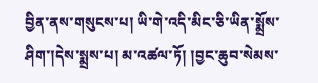བྱིན་ནས་གསུངས་པ། ཡི་གེ་འདི་མིང་ཅི་ཡིན་སྨྲོས་ཤིག་།དེས་སྨྲས་པ། མ་འཚལ་ཏོ། །བྱང་ཆུབ་སེམས་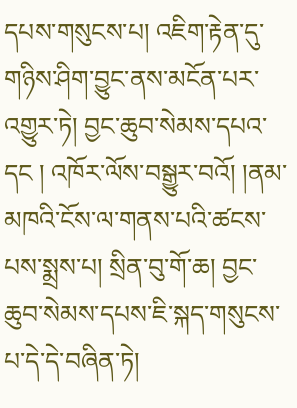དཔས་གསུངས་པ། འཇིག་རྟེན་དུ་གཉིས་ཤིག་བྱུང་ནས་མངོན་པར་འགྱུར་ཏེ། བྱང་ཆུབ་སེམས་དཔའ་དང ། འཁོར་ལོས་བསྒྱུར་བའོ། །ནམ་མཁའི་ངོས་ལ་གནས་པའི་ཚངས་པས་སྨྲས་པ། སྲིན་བུ་གོ་ཆ། བྱང་ཆུབ་སེམས་དཔས་ཇི་སྐད་གསུངས་པ་དེ་དེ་བཞིན་ཏེ།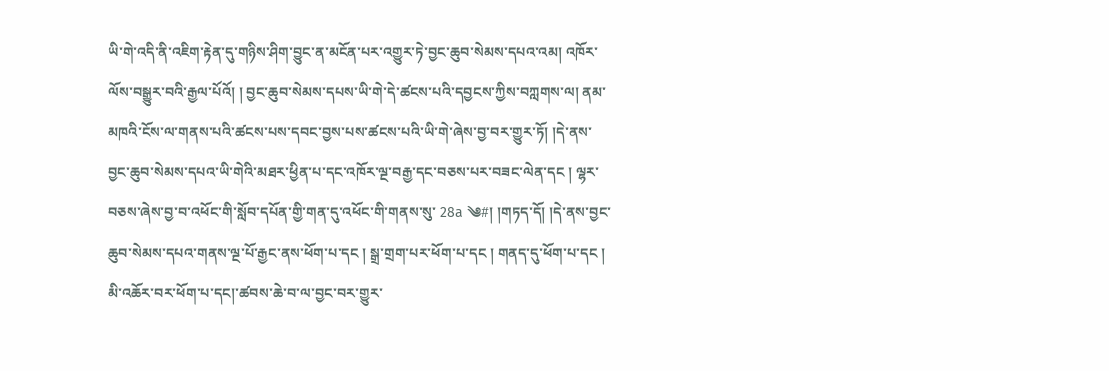ཡི་གེ་འདི་ནི་འཇིག་རྟེན་དུ་གཉིས་ཤིག་བྱུང་ན་མངོན་པར་འགྱུར་ཏེ་བྱང་ཆུབ་སེམས་དཔའ་འམ། འཁོར་ལོས་བསྒྱུར་བའི་རྒྱལ་པོའོ། ། བྱང་ཆུབ་སེམས་དཔས་ཡི་གེ་དེ་ཚངས་པའི་དབྱངས་ཀྱིས་བཀླགས་ལ། ནམ་མཁའི་ངོས་ལ་གནས་པའི་ཚངས་པས་དབང་བྱས་པས་ཚངས་པའི་ཡི་གེ་ཞེས་བྱ་བར་གྱུར་ཏོ། །དེ་ནས་བྱང་ཆུབ་སེམས་དཔའ་ཡི་གེའི་མཐར་ཕྱིན་པ་དང་འཁོར་ལྔ་བརྒྱ་དང་བཅས་པར་བཟང་ལེན་དང ། ལྷར་བཅས་ཞེས་བྱ་བ་འཕོང་གི་སློབ་དཔོན་གྱི་གན་དུ་འཕོང་གི་གནས་སུ་ 28a ༄#། །གཏད་དོ། །དེ་ནས་བྱང་ཆུབ་སེམས་དཔའ་གནས་ལྔ་པོ་རྒྱང་ནས་ཕོག་པ་དང ། སྒྲ་གྲག་པར་ཕོག་པ་དང ། གནད་དུ་ཕོག་པ་དང ། མི་འཆོར་བར་ཕོག་པ་དང།་ཚབས་ཆེ་བ་ལ་བྱང་བར་གྱུར་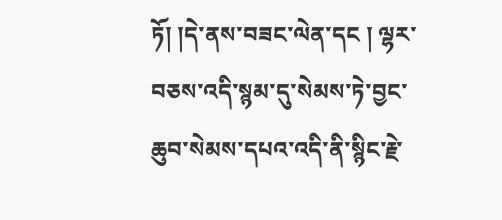ཏོ། །དེ་ནས་བཟང་ལེན་དང ། ལྷར་བཅས་འདི་སྙམ་དུ་སེམས་ཏེ་བྱང་ཆུབ་སེམས་དཔའ་འདི་ནི་སྙིང་རྗེ་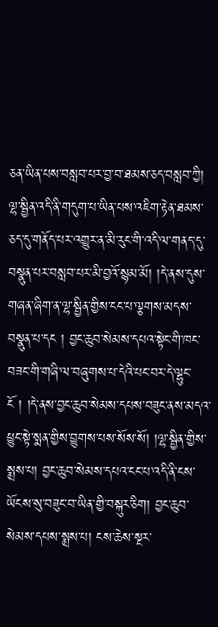ཅན་ཡིན་པས་བསླབ་པར་བྱ་བ་ཐམས་ཅད་བསླབ་ཀྱི། ལྷ་སྦྱིན་འདི་ནི་གདུག་པ་ཡིན་པས་འཇིག་རྟེན་ཐམས་ཅད་དུ་གནོད་པར་འགྱུར་ན་མི་རུང་གི་འདི་ལ་གནད་དུ་བསྣུན་པར་བསླབ་པར་མི་བྱའོ་སྙམ་མོ། །དེ་ནས་དུས་གཞན་ཞིག་ན་ལྷ་སྦྱིན་གྱིས་ངང་པ་ལྕགས་མདས་བསྣུན་པ་དང ། བྱང་ཆུབ་སེམས་དཔའ་སྟེང་གི་ཁང་བཟང་གི་གཞི་ལ་བཞུགས་པ་དེའི་པང་བར་དེ་ལྷུང་ངོ ། །དེ་ནས་བྱང་ཆུབ་སེམས་དཔས་བཟུང་ནས་མདའ་ཕྱུང་སྟེ་སྨན་གྱིས་བྱུགས་པས་སོས་སོ། །ལྷ་སྦྱིན་གྱིས་སྨྲས་པ། བྱང་ཆུབ་སེམས་དཔའ་ངང་པ་འདི་ནི་ངས་ཡོངས་སུ་བཟུང་བ་ཡིན་གྱི་བསྐུར་ཅིག། བྱང་ཆུབ་སེམས་དཔས་སྨྲས་པ། ངས་ཆེས་སྔར་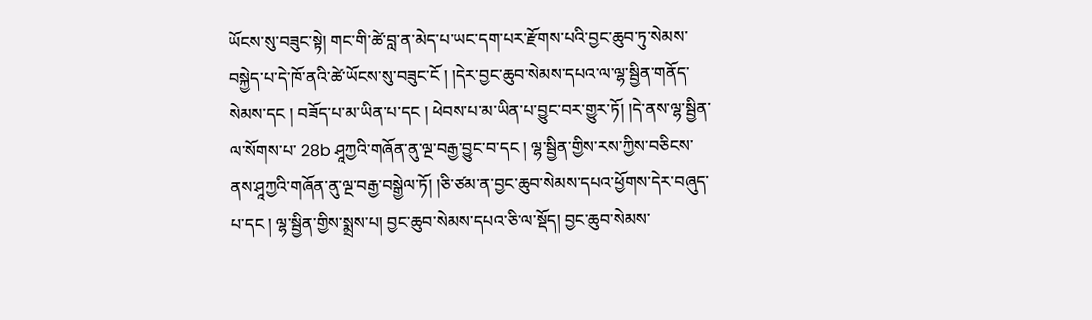ཡོངས་སུ་བཟུང་སྟེ། གང་གི་ཚེ་བླ་ན་མེད་པ་ཡང་དག་པར་རྫོགས་པའི་བྱང་ཆུབ་ཏུ་སེམས་བསྐྱེད་པ་དེ་ཁོ་ནའི་ཚེ་ཡོངས་སུ་བཟུང་ངོ ། །དེར་བྱང་ཆུབ་སེམས་དཔའ་ལ་ལྷ་སྦྱིན་གནོད་སེམས་དང ། བཟོད་པ་མ་ཡིན་པ་དང ། ཕེབས་པ་མ་ཡིན་པ་བྱུང་བར་གྱུར་ཏོ། །དེ་ནས་ལྷ་སྦྱིན་ལ་སོགས་པ་ 28b ཤཱཀྱའི་གཞོན་ནུ་ལྔ་བརྒྱ་བྱུང་བ་དང ། ལྷ་སྦྱིན་གྱིས་རས་ཀྱིས་བཅིངས་ནས་ཤཱཀྱའི་གཞོན་ནུ་ལྔ་བརྒྱ་བསྒྱེལ་ཏོ། །ཅི་ཙམ་ན་བྱང་ཆུབ་སེམས་དཔའ་ཕྱོགས་དེར་བཞུད་པ་དང ། ལྷ་སྦྱིན་གྱིས་སྨྲས་པ། བྱང་ཆུབ་སེམས་དཔའ་ཅི་ལ་སྡོད། བྱང་ཆུབ་སེམས་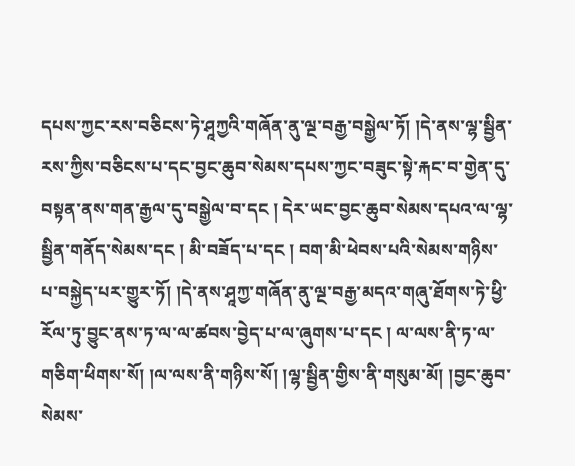དཔས་ཀྱང་རས་བཅིངས་ཏེ་ཤཱཀྱའི་གཞོན་ནུ་ལྔ་བརྒྱ་བསྒྱེལ་ཏོ། །དེ་ནས་ལྷ་སྦྱིན་རས་ཀྱིས་བཅིངས་པ་དང་བྱང་ཆུབ་སེམས་དཔས་ཀྱང་བཟུང་སྟེ་རྐང་བ་གྱེན་དུ་བསྟན་ནས་གན་རྒྱལ་དུ་བསྒྱེལ་བ་དང ། དེར་ཡང་བྱང་ཆུབ་སེམས་དཔའ་ལ་ལྷ་སྦྱིན་གནོད་སེམས་དང ། མི་བཟོད་པ་དང ། བག་མི་ཕེབས་པའི་སེམས་གཉིས་པ་བསྐྱེད་པར་གྱུར་ཏོ། །དེ་ནས་ཤཱཀྱ་གཞོན་ནུ་ལྔ་བརྒྱ་མདའ་གཞུ་ཐོགས་ཏེ་ཕྱི་རོལ་ཏུ་བྱུང་ནས་ཏ་ལ་ལ་ཚབས་བྱེད་པ་ལ་ཞུགས་པ་དང ། ལ་ལས་ནི་ཏ་ལ་གཅིག་ཕིགས་སོ། །ལ་ལས་ནི་གཉིས་སོ། །ལྷ་སྦྱིན་གྱིས་ནི་གསུམ་མོ། །བྱང་ཆུབ་སེམས་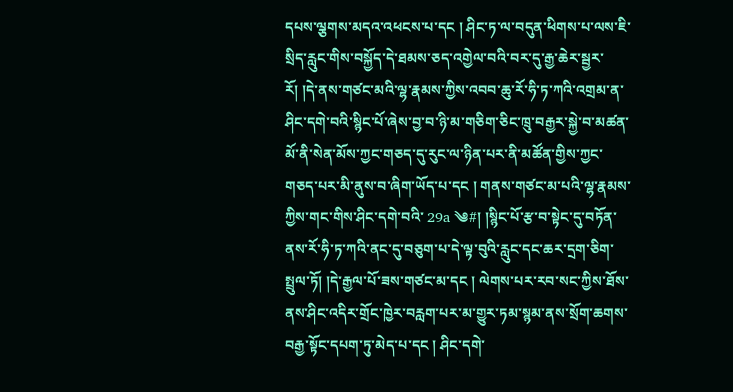དཔས་ལྕགས་མདའ་འཕངས་པ་དང ། ཤིང་ཏ་ལ་བདུན་ཕིགས་པ་ལས་ཇི་སྲིད་རླུང་གིས་བསྐྱོད་དེ་ཐམས་ཅད་འགྱེལ་བའི་བར་དུ་རྒྱ་ཆེར་སྦྱར་རོ། །དེ་ནས་གཙང་མའི་ལྷ་རྣམས་ཀྱིས་འབབ་ཆུ་རོ་ཧི་ཏ་ཀའི་འགྲམ་ན་ཤིང་དགེ་བའི་སྙིང་པོ་ཞེས་བྱ་བ་ཉི་མ་གཅིག་ཅིང་ཁྲུ་བརྒྱར་སྐྱེ་བ་མཚན་མོ་ནི་སེན་མོས་ཀྱང་གཅད་དུ་རུང་ལ་ཉིན་པར་ནི་མཚོན་གྱིས་ཀྱང་གཅད་པར་མི་ནུས་བ་ཞིག་ཡོད་པ་དང ། གནས་གཙང་མ་པའི་ལྷ་རྣམས་ཀྱིས་གང་གིས་ཤིང་དགེ་བའི་ 29a ༄#། །སྙིང་པོ་རྩ་བ་སྟེང་དུ་བཏོན་ནས་རོ་ཧི་ཏ་ཀའི་ནང་དུ་བཅུག་པ་དེ་ལྟ་བུའི་རླུང་དང་ཆར་དྲག་ཅིག་སྤྲུལ་ཏོ། །དེ་རྒྱལ་པོ་ཟས་གཙང་མ་དང ། ལེགས་པར་རབ་སང་ཀྱིས་ཐོས་ནས་ཤིང་འདིར་གྲོང་ཁྱེར་བརླག་པར་མ་གྱུར་ཏམ་སྙམ་ནས་སྲོག་ཆགས་བརྒྱ་སྟོང་དཔག་ཏུ་མེད་པ་དང ། ཤིང་དགེ་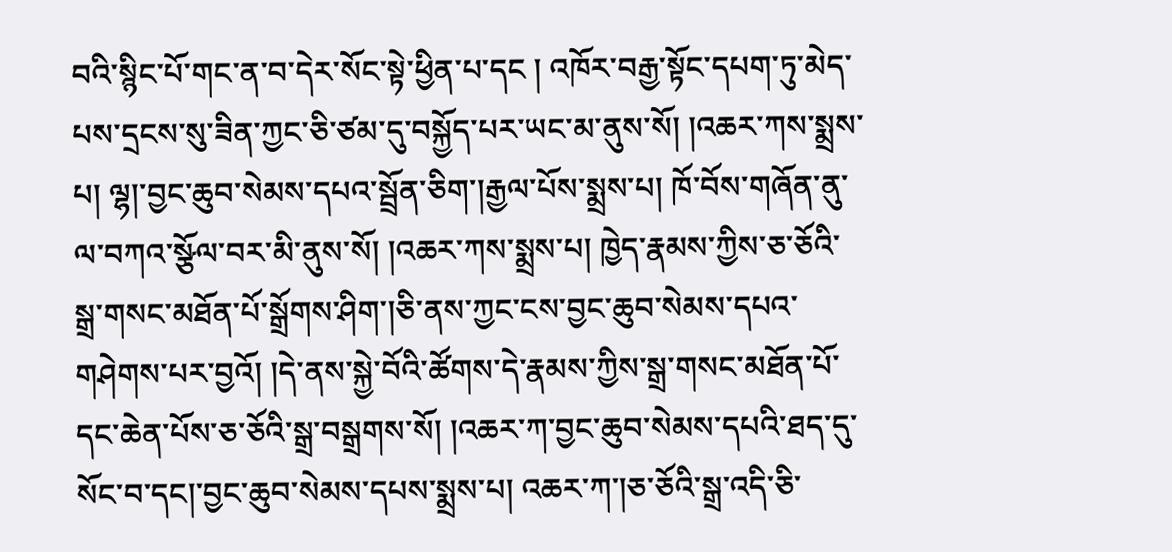བའི་སྙིང་པོ་གང་ན་བ་དེར་སོང་སྟེ་ཕྱིན་པ་དང ། འཁོར་བརྒྱ་སྟོང་དཔག་ཏུ་མེད་པས་དྲངས་སུ་ཟིན་ཀྱང་ཅི་ཙམ་དུ་བསྐྱོད་པར་ཡང་མ་ནུས་སོ། །འཆར་ཀས་སྨྲས་པ། ལྷ།་བྱང་ཆུབ་སེམས་དཔའ་སྦྲོན་ཅིག་།རྒྱལ་པོས་སྨྲས་པ། ཁོ་བོས་གཞོན་ནུ་ལ་བཀའ་སྩོལ་བར་མི་ནུས་སོ། །འཆར་ཀས་སྨྲས་པ། ཁྱེད་རྣམས་ཀྱིས་ཅ་ཅོའི་སྒྲ་གསང་མཐོན་པོ་སྒྲོགས་ཤིག་།ཅི་ནས་ཀྱང་ངས་བྱང་ཆུབ་སེམས་དཔའ་གཤེགས་པར་བྱའོ། །དེ་ནས་སྐྱེ་བོའི་ཚོགས་དེ་རྣམས་ཀྱིས་སྒྲ་གསང་མཐོན་པོ་དང་ཆེན་པོས་ཅ་ཅོའི་སྒྲ་བསྒྲགས་སོ། །འཆར་ཀ་བྱང་ཆུབ་སེམས་དཔའི་ཐད་དུ་སོང་བ་དང།་བྱང་ཆུབ་སེམས་དཔས་སྨྲས་པ། འཆར་ཀ་།ཅ་ཅོའི་སྒྲ་འདི་ཅི་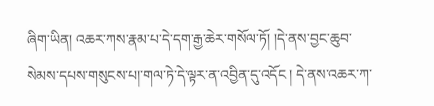ཞིག་ཡིན། འཆར་ཀས་རྣམ་པ་དེ་དག་རྒྱ་ཆེར་གསོལ་ཏོ། །དེ་ནས་བྱང་ཆུབ་སེམས་དཔས་གསུངས་པ།་གལ་ཏེ་དེ་ལྟར་ན་འབྱིན་དུ་འདོང ། དེ་ནས་འཆར་ཀ་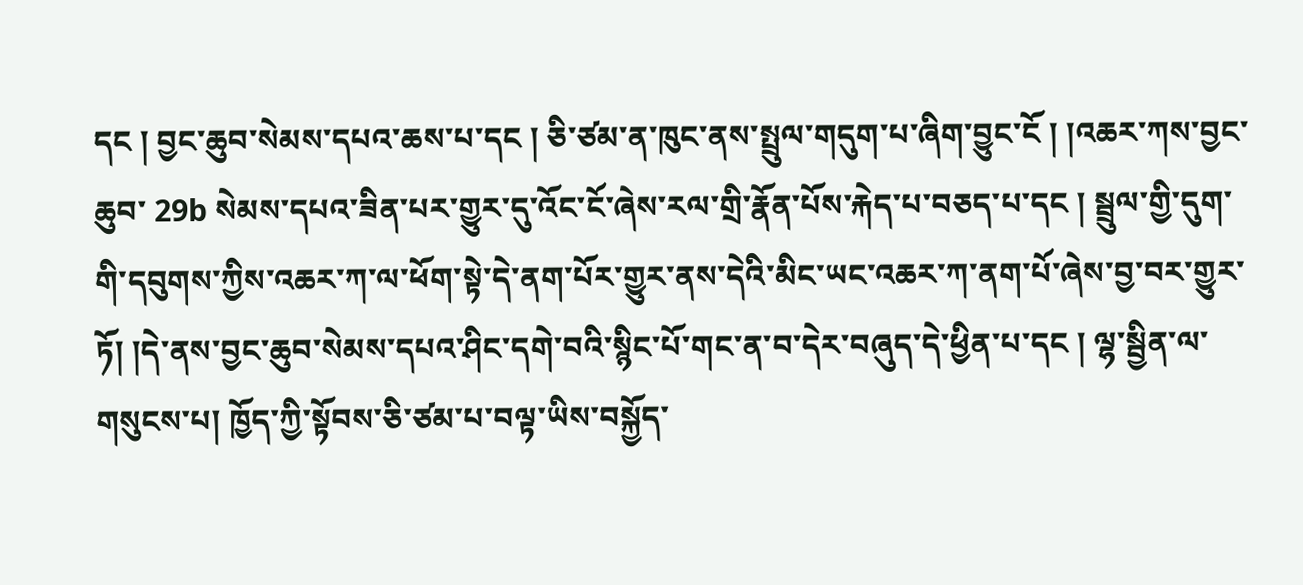དང ། བྱང་ཆུབ་སེམས་དཔའ་ཆས་པ་དང ། ཅི་ཙམ་ན་ཁུང་ནས་སྤྲུལ་གདུག་པ་ཞིག་བྱུང་ངོ ། །འཆར་ཀས་བྱང་ཆུབ་ 29b སེམས་དཔའ་ཟིན་པར་གྱུར་དུ་འོང་ངོ་ཞེས་རལ་གྲི་རྣོན་པོས་རྐེད་པ་བཅད་པ་དང ། སྦྲུལ་གྱི་དུག་གི་དབུགས་ཀྱིས་འཆར་ཀ་ལ་ཕོག་སྟེ་དེ་ནག་པོར་གྱུར་ནས་དེའི་མིང་ཡང་འཆར་ཀ་ནག་པོ་ཞེས་བྱ་བར་གྱུར་ཏོ། །དེ་ནས་བྱང་ཆུབ་སེམས་དཔའ་ཤིང་དགེ་བའི་སྙིང་པོ་གང་ན་བ་དེར་བཞུད་དེ་ཕྱིན་པ་དང ། ལྷ་སྦྱིན་ལ་གསུངས་པ། ཁྱོད་ཀྱི་སྟོབས་ཅི་ཙམ་པ་བལྟ་ཡིས་བསྐྱོད་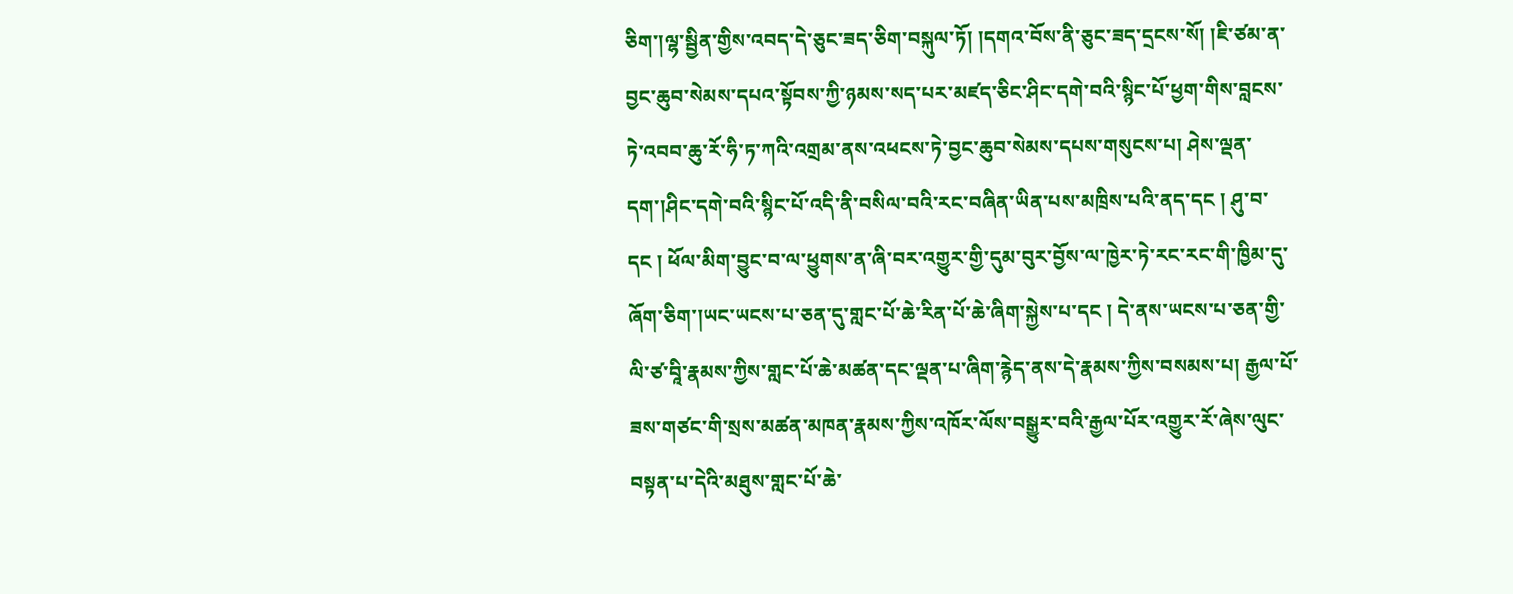ཅིག་།ལྷ་སྦྱིན་གྱིས་འབད་དེ་ཅུང་ཟད་ཅིག་བསྐུལ་ཏོ། །དགའ་བོས་ནི་ཅུང་ཟད་དྲངས་སོ། །ཇི་ཙམ་ན་བྱང་ཆུབ་སེམས་དཔའ་སྟོབས་ཀྱི་ཉམས་སད་པར་མཛད་ཅིང་ཤིང་དགེ་བའི་སྙིང་པོ་ཕྱག་གིས་བླངས་ཏེ་འབབ་ཆུ་རོ་ཧི་ཏ་ཀའི་འགྲམ་ནས་འཕངས་ཏེ་བྱང་ཆུབ་སེམས་དཔས་གསུངས་པ། ཤེས་ལྡན་དག་།ཤིང་དགེ་བའི་སྙིང་པོ་འདི་ནི་བསིལ་བའི་རང་བཞིན་ཡིན་པས་མཁྲིས་པའི་ནད་དང ། ཤུ་བ་དང ། ཕོལ་མིག་བྱུང་བ་ལ་ཕྱུགས་ན་ཞི་བར་འགྱུར་གྱི་དུམ་བུར་བྱོས་ལ་ཁྱེར་ཏེ་རང་རང་གི་ཁྱིམ་དུ་ཞོག་ཅིག་།ཡང་ཡངས་པ་ཅན་དུ་གླང་པོ་ཆེ་རིན་པོ་ཆེ་ཞིག་སྐྱེས་པ་དང ། དེ་ནས་ཡངས་པ་ཅན་གྱི་ལི་ཙ་བཱི་རྣམས་ཀྱིས་གླང་པོ་ཆེ་མཚན་དང་ལྡན་པ་ཞིག་རྙེད་ནས་དེ་རྣམས་ཀྱིས་བསམས་པ། རྒྱལ་པོ་ཟས་གཙང་གི་སྲས་མཚན་མཁན་རྣམས་ཀྱིས་འཁོར་ལོས་བསྒྱུར་བའི་རྒྱལ་པོར་འགྱུར་རོ་ཞེས་ལུང་བསྟན་པ་དེའི་མཐུས་གླང་པོ་ཆེ་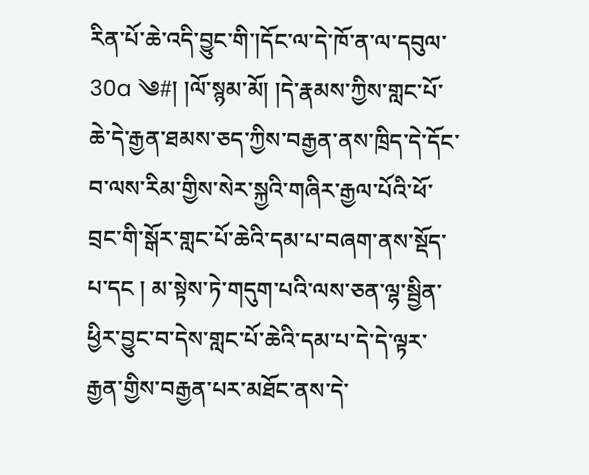རིན་པོ་ཆེ་འདི་བྱུང་གི་།དོང་ལ་དེ་ཁོ་ན་ལ་དབུལ་ 30a ༄#། །ལོ་སྙམ་མོ། །དེ་རྣམས་ཀྱིས་གླང་པོ་ཆེ་དེ་རྒྱན་ཐམས་ཅད་ཀྱིས་བརྒྱན་ནས་ཁྲིད་དེ་དོང་བ་ལས་རིམ་གྱིས་སེར་སྐྱའི་གཞིར་རྒྱལ་པོའི་ཕོ་བྲང་གི་སྒོར་གླང་པོ་ཆེའི་དམ་པ་བཞག་ནས་སྡོད་པ་དང ། མ་སྟེས་ཏེ་གདུག་པའི་ལས་ཅན་ལྷ་སྦྱིན་ཕྱིར་བྱུང་བ་དེས་གླང་པོ་ཆེའི་དམ་པ་དེ་དེ་ལྟར་རྒྱན་གྱིས་བརྒྱན་པར་མཐོང་ནས་དེ་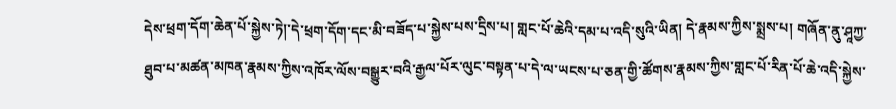དེས་ཕྲག་དོག་ཆེན་པོ་སྐྱེས་ཏེ།་དེ་ཕྲག་དོག་དང་མི་བཟོད་པ་སྐྱེས་པས་དྲིས་པ། གླང་པོ་ཆེའི་དམ་པ་འདི་སུའི་ཡིན། དེ་རྣམས་ཀྱིས་སྨྲས་པ། གཞོན་ནུ་ཤཱཀྱ་ཐུབ་པ་མཚན་མཁན་རྣམས་ཀྱིས་འཁོར་ལོས་བསྒྱུར་བའི་རྒྱལ་པོར་ལུང་བསྟན་པ་དེ་ལ་ཡངས་པ་ཅན་གྱི་ཚོགས་རྣམས་ཀྱིས་གླང་པོ་རིན་པོ་ཆེ་འདི་སྐྱེས་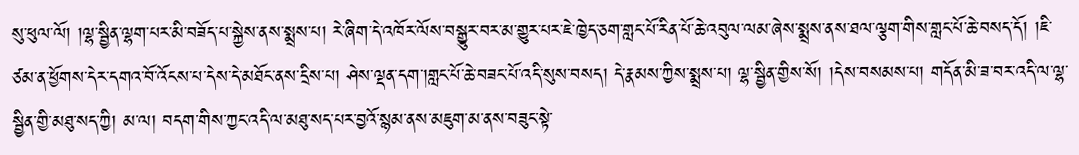སུ་ཕུལ་ལོ། །ལྷ་སྦྱིན་ལྷག་པར་མི་བཟོད་པ་སྐྱེས་ནས་སྨྲས་པ། རེ་ཞིག་དེ་འཁོར་ལོས་བསྒྱུར་བར་མ་གྱུར་པར་ཇེ་ཁྱེད་ཅག་གླང་པོ་རིན་པོ་ཆེ་འབུལ་ལམ་ཞེས་སྨྲས་ནས་ཐལ་ལྕག་གིས་གླང་པོ་ཆེ་བསད་དོ། །ཇི་ཙམ་ན་ཕྱོགས་དེར་དགའ་བོ་འོངས་པ་དེས་དེ་མཐོང་ནས་དྲིས་པ། ཤེས་ལྡན་དག་།གླང་པོ་ཆེ་བཟང་པོ་འདི་སུས་བསད། དེ་རྣམས་ཀྱིས་སྨྲས་པ། ལྷ་སྦྱིན་གྱིས་སོ། །དེས་བསམས་པ། གདོན་མི་ཟ་བར་འདི་ལ་ལྷ་སྦྱིན་གྱི་མཐུ་སད་ཀྱི། མ་ལ། བདག་གིས་ཀྱང་འདི་ལ་མཐུ་སད་པར་བྱའོ་སྙམ་ནས་མཇུག་མ་ནས་བཟུང་སྟེ་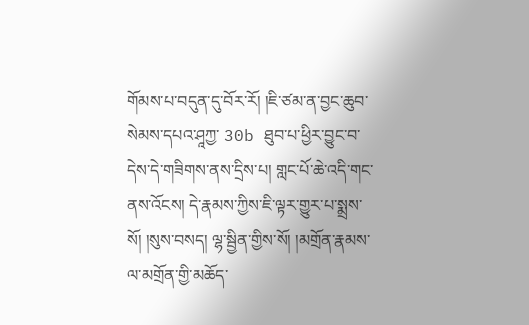གོམས་པ་བདུན་དུ་བོར་རོ། །ཇི་ཙམ་ན་བྱང་ཆུབ་སེམས་དཔའ་ཤཱཀྱ་ 30b ཐུབ་པ་ཕྱིར་བྱུང་བ་དེས་དེ་གཟིགས་ནས་དྲིས་པ། གླང་པོ་ཆེ་འདི་གང་ནས་འོངས། དེ་རྣམས་ཀྱིས་ཇི་ལྟར་གྱུར་པ་སྨྲས་སོ། །སུས་བསད། ལྷ་སྦྱིན་གྱིས་སོ། །མགྲོན་རྣམས་ལ་མགྲོན་གྱི་མཆོད་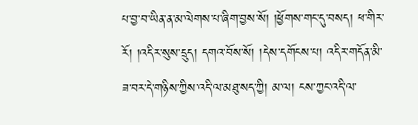པ་བྱ་བ་ཡིན་ན་མ་ལེགས་པ་ཞིག་བྱས་སོ། །ཕྱོགས་གང་དུ་བསད། ཕ་གིར་རོ། །འདིར་སུས་དྲུད། དགའ་བོས་སོ། །དེས་དགོངས་པ། འདིར་གདོན་མི་ཟ་བར་དེ་གཉིས་ཀྱིས་འདི་ལ་མཐུ་སད་ཀྱི། མ་ལ། ངས་ཀྱང་འདི་ལ་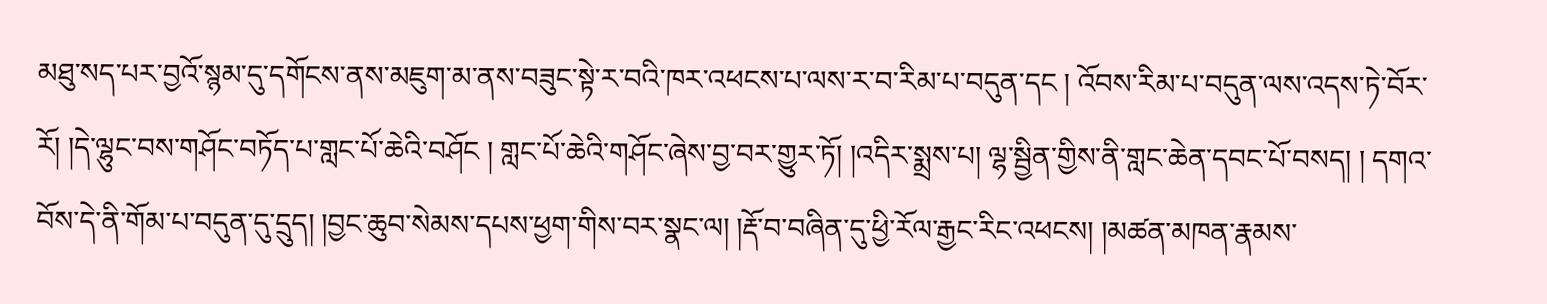མཐུ་སད་པར་བྱའོ་སྙམ་དུ་དགོངས་ནས་མཇུག་མ་ནས་བཟུང་སྟེ་ར་བའི་ཁར་འཕངས་པ་ལས་ར་བ་རིམ་པ་བདུན་དང ། འོབས་རིམ་པ་བདུན་ལས་འདས་ཏེ་བོར་རོ། །དེ་ལྷུང་བས་གཤོང་བཏོད་པ་གླང་པོ་ཆེའི་བཤོང ། གླང་པོ་ཆེའི་གཤོང་ཞེས་བྱ་བར་གྱུར་ཏོ། །འདིར་སྨྲས་པ། ལྷ་སྦྱིན་གྱིས་ནི་གླང་ཆེན་དབང་པོ་བསད། ། དགའ་བོས་དེ་ནི་གོམ་པ་བདུན་དུ་དྲུད། །བྱང་ཆུབ་སེམས་དཔས་ཕྱག་གིས་བར་སྣང་ལ། །རྡོ་བ་བཞིན་དུ་ཕྱི་རོལ་རྒྱང་རིང་འཕངས། །མཚན་མཁན་རྣམས་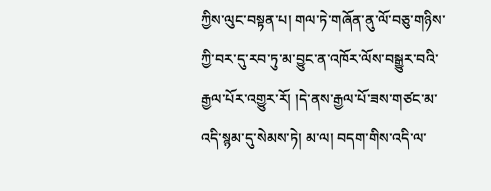ཀྱིས་ལུང་བསྟན་པ། གལ་ཏེ་གཞོན་ནུ་ལོ་བཅུ་གཉིས་ཀྱི་བར་དུ་རབ་ཏུ་མ་བྱུང་ན་འཁོར་ལོས་བསྒྱུར་བའི་རྒྱལ་པོར་འགྱུར་རོ། །དེ་ནས་རྒྱལ་པོ་ཟས་གཙང་མ་འདི་སྙམ་དུ་སེམས་ཏེ། མ་ལ། བདག་གིས་འདི་ལ་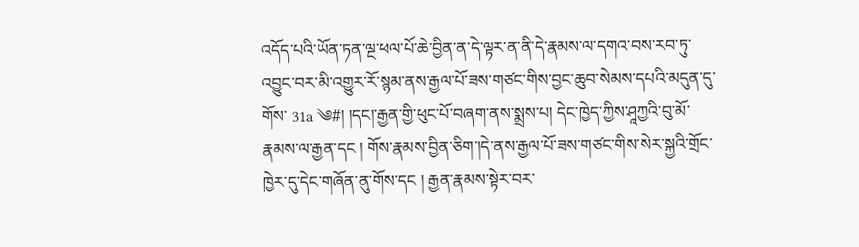འདོད་པའི་ཡོན་ཏན་ལྔ་ཕལ་པོ་ཆེ་བྱིན་ན་དེ་ལྟར་ན་ནི་དེ་རྣམས་ལ་དགའ་བས་རབ་ཏུ་འབྱུང་བར་མི་འགྱུར་རོ་སྙམ་ནས་རྒྱལ་པོ་ཟས་གཙང་གིས་བྱང་ཆུབ་སེམས་དཔའི་མདུན་དུ་གོས་ 31a ༄#། །དང།་རྒྱན་གྱི་ཕུང་པོ་བཞག་ནས་སྨྲས་པ། དེང་ཁྱེད་ཀྱིས་ཤཱཀྱའི་བུ་མོ་རྣམས་ལ་རྒྱན་དང ། གོས་རྣམས་བྱིན་ཅིག་།དེ་ནས་རྒྱལ་པོ་ཟས་གཙང་གིས་སེར་སྐྱའི་གྲོང་ཁྱེར་དུ་དེང་གཞོན་ནུ་གོས་དང ། རྒྱན་རྣམས་སྟེར་བར་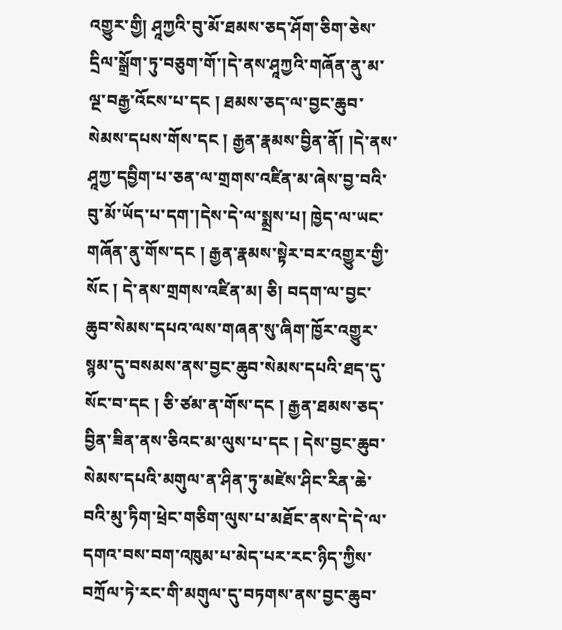འགྱུར་གྱི། ཤཱཀྱའི་བུ་མོ་ཐམས་ཅད་ཤོག་ཅིག་ཅེས་དྲིལ་སྒྲོག་ཏུ་བཅུག་གོ་།དེ་ནས་ཤཱཀྱའི་གཞོན་ནུ་མ་ལྔ་བརྒྱ་འོངས་པ་དང ། ཐམས་ཅད་ལ་བྱང་ཆུབ་སེམས་དཔས་གོས་དང ། རྒྱན་རྣམས་བྱིན་ནོ། །དེ་ནས་ཤཱཀྱ་དབྱིག་པ་ཅན་ལ་གྲགས་འཛིན་མ་ཞེས་བྱ་བའི་བུ་མོ་ཡོད་པ་དག་།དེས་དེ་ལ་སྨྲས་པ། ཁྱེད་ལ་ཡང་གཞོན་ནུ་གོས་དང ། རྒྱན་རྣམས་སྟེར་བར་འགྱུར་གྱི་སོང ། དེ་ནས་གྲགས་འཛིན་མ། ཅི། བདག་ལ་བྱང་ཆུབ་སེམས་དཔའ་ལས་གཞན་སུ་ཞིག་ཁྱོར་འགྱུར་སྙམ་དུ་བསམས་ནས་བྱང་ཆུབ་སེམས་དཔའི་ཐད་དུ་སོང་བ་དང ། ཅི་ཙམ་ན་གོས་དང ། རྒྱན་ཐམས་ཅད་བྱིན་ཟིན་ནས་ཅིའང་མ་ལུས་པ་དང ། དེས་བྱང་ཆུབ་སེམས་དཔའི་མགུལ་ན་ཤིན་ཏུ་མཛེས་ཤིང་རིན་ཆེ་བའི་མུ་ཏིག་ཕྲེང་གཅིག་ལུས་པ་མཐོང་ནས་དེ་དེ་ལ་དགའ་བས་བག་འཁུམ་པ་མེད་པར་རང་ཉིད་ཀྱིས་བཀྲོལ་ཏེ་རང་གི་མགུལ་དུ་བཏགས་ནས་བྱང་ཆུབ་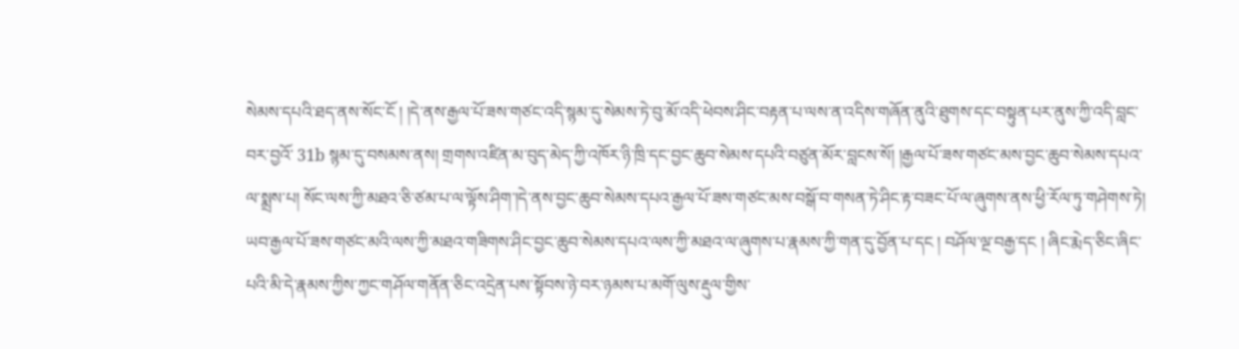སེམས་དཔའི་ཐད་ནས་སོང་ངོ ། །དེ་ནས་རྒྱལ་པོ་ཟས་གཙང་འདི་སྙམ་དུ་སེམས་ཏེ་བུ་མོ་འདི་ཕེབས་ཤིང་བརྟན་པ་ལས་ན་འདིས་གཞོན་ནུའི་ཐུགས་དང་བསྟུན་པར་ནུས་ཀྱི་འདི་བླང་བར་བྱའོ་ 31b སྙམ་དུ་བསམས་ནས། གྲགས་འཛིན་མ་བུད་མེད་ཀྱི་འཁོར་ཉི་ཁྲི་དང་བྱང་ཆུབ་སེམས་དཔའི་བཙུན་མོར་བླངས་སོ། །རྒྱལ་པོ་ཟས་གཙང་མས་བྱང་ཆུབ་སེམས་དཔའ་ལ་སྨྲས་པ། སོང་ལས་ཀྱི་མཐའ་ཅི་ཙམ་པ་ལ་ལྟོས་ཤིག་།དེ་ནས་བྱང་ཆུབ་སེམས་དཔའ་རྒྱལ་པོ་ཟས་གཙང་མས་བསྒོ་བ་གསན་ཏེ་ཤིང་རྟ་བཟང་པོ་ལ་ཞུགས་ནས་ཕྱི་རོལ་ཏུ་གཤེགས་ཏེ། ཡབ་རྒྱལ་པོ་ཟས་གཙང་མའི་ལས་ཀྱི་མཐའ་གཟིགས་ཤིང་བྱང་ཆུབ་སེམས་དཔའ་ལས་ཀྱི་མཐའ་ལ་ཞུགས་པ་རྣམས་ཀྱི་གན་དུ་བྱོན་པ་དང ། བཤོལ་ལྔ་བརྒྱ་དང ། ཞིང་རྨེད་ཅིང་ཞིང་པའི་མི་དེ་རྣམས་ཀྱིས་ཀྱང་གཤོལ་གནོན་ཅིང་འདྲེན་པས་སྟོབས་ཉེ་བར་ཉམས་པ་མགོ་ལུས་རྡུལ་གྱིས་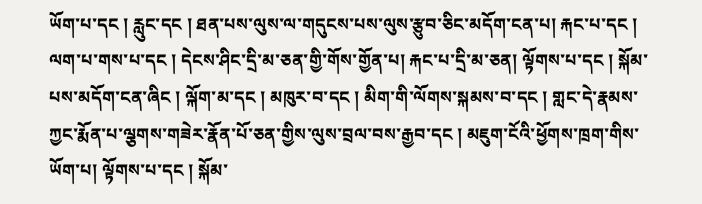ཡོག་པ་དང ། རླུང་དང ། ཐན་པས་ལུས་ལ་གདུངས་པས་ལུས་རྩུབ་ཅིང་མདོག་ངན་པ། རྐང་པ་དང ། ལག་པ་གས་པ་དང ། དེངས་ཤིང་དྲི་མ་ཅན་གྱི་གོས་གྱོན་པ། རྐང་པ་དྲི་མ་ཅན། ལྟོགས་པ་དང ། སྐོམ་པས་མདོག་ངན་ཞིང ། ལྐོག་མ་དང ། མཁུར་བ་དང ། མིག་གི་ལོགས་སྐམས་བ་དང ། གླང་དེ་རྣམས་ཀྱང་རྨོན་པ་ལྕགས་གཟེར་རྣོན་པོ་ཅན་གྱིས་ལུས་བྲལ་བས་རྒྱབ་དང ། མཇུག་ངོའི་ཕྱོགས་ཁྲག་གིས་ཡོག་པ། ལྟོགས་པ་དང ། སྐོམ་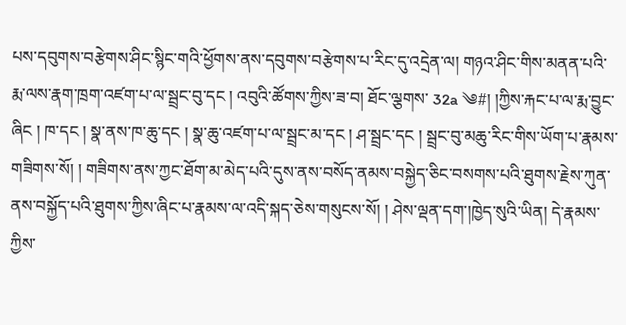པས་དབུགས་བརྩེགས་ཤིང་སྙིང་གའི་ཕྱོགས་ནས་དབུགས་བརྩེགས་པ་རིང་དུ་འདྲེན་ལ། གཉའ་ཤིང་གིས་མནན་པའི་རྨ་ལས་རྣག་ཁྲག་འཛག་པ་ལ་སྦྲང་བུ་དང ། འབུའི་ཚོགས་ཀྱིས་ཟ་བ། ཐོང་ལྕགས་ 32a ༄#། །ཀྱིས་རྐང་པ་ལ་རྨ་བྱུང་ཞིང ། ཁ་དང ། སྣ་ནས་ཁ་ཆུ་དང ། སྣ་ཆུ་འཛག་པ་ལ་སྦྲང་མ་དང ། ཤ་སྦྲང་དང ། སྦྲང་བུ་མཆུ་རིང་གིས་ཡོག་པ་རྣམས་གཟིགས་སོ། ། གཟིགས་ནས་ཀྱང་ཐོག་མ་མེད་པའི་དུས་ནས་བསོད་ནམས་བསྐྱེད་ཅིང་བསགས་པའི་ཐུགས་རྗེས་ཀུན་ནས་བསྐྱོད་པའི་ཐུགས་ཀྱིས་ཞིང་པ་རྣམས་ལ་འདི་སྐད་ཅེས་གསུངས་སོ། ། ཤེས་ལྡན་དག་།ཁྱེད་སུའི་ཡིན། དེ་རྣམས་ཀྱིས་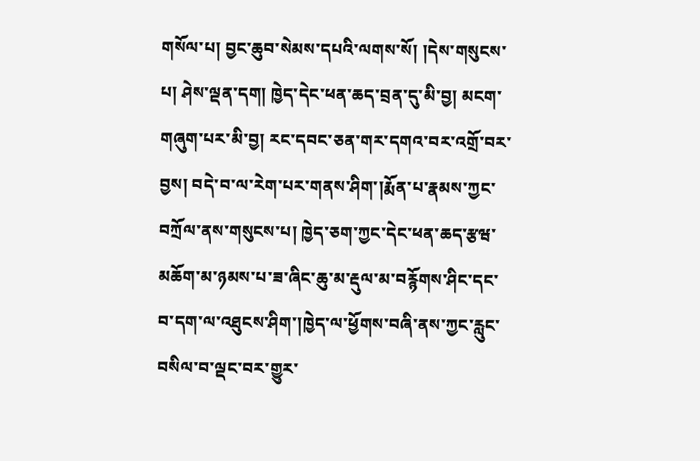གསོལ་པ། བྱང་ཆུབ་སེམས་དཔའི་ལགས་སོ། །དེས་གསུངས་པ། ཤེས་ལྡན་དག། ཁྱེད་དེང་ཕན་ཆད་བྲན་དུ་མི་བྱ། མངག་གཞུག་པར་མི་བྱ། རང་དབང་ཅན་གར་དགའ་བར་འགྲོ་བར་བྱས། བདེ་བ་ལ་རེག་པར་གནས་ཤིག་།རྨོན་པ་རྣམས་ཀྱང་བཀྲོལ་ནས་གསུངས་པ། ཁྱེད་ཅག་ཀྱང་དེང་ཕན་ཆད་རྩཝ་མཆོག་མ་ཉམས་པ་ཟ་ཞིང་ཆུ་མ་རྡུལ་མ་བརྙོགས་ཤིང་དང་བ་དག་ལ་འཐུངས་ཤིག་།ཁྱེད་ལ་ཕྱོགས་བཞི་ནས་ཀྱང་རླུང་བསིལ་བ་ལྡང་བར་གྱུར་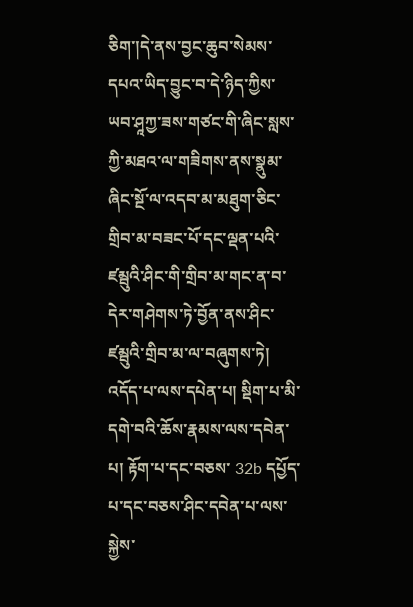ཅིག་།དེ་ནས་བྱང་ཆུབ་སེམས་དཔའ་ཡིད་བྱུང་བ་དེ་ཉིད་ཀྱིས་ཡབ་ཤཱཀྱ་ཟས་གཙང་གི་ཞིང་སླས་ཀྱི་མཐའ་ལ་གཟིགས་ནས་སྣུམ་ཞིང་སྔོ་ལ་འདབ་མ་མཐུག་ཅིང་གྲིབ་མ་བཟང་པོ་དང་ལྡན་པའི་ཛམྦུའི་ཤིང་གི་གྲིབ་མ་གང་ན་བ་དེར་གཤེགས་ཏེ་བྱོན་ནས་ཤིང་ཛམྦུའི་གྲིབ་མ་ལ་བཞུགས་ཏེ། འདོད་པ་ལས་དཔེན་པ། སྡིག་པ་མི་དགེ་བའི་ཆོས་རྣམས་ལས་དབེན་པ། རྟོག་པ་དང་བཅས་ 32b དཔྱོད་པ་དང་བཅས་ཤིང་དབེན་པ་ལས་སྐྱེས་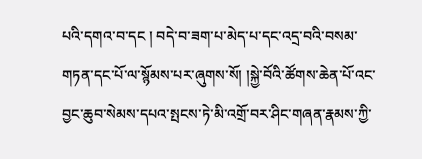པའི་དགའ་བ་དང ། བདེ་བ་ཟག་པ་མེད་པ་དང་འདྲ་བའི་བསམ་གཏན་དང་པོ་ལ་སྙོམས་པར་ཞུགས་སོ། །སྐྱེ་བོའི་ཚོགས་ཆེན་པོ་འང་བྱང་ཆུབ་སེམས་དཔའ་སྤངས་ཏེ་མི་འགྲོ་བར་ཤིང་གཞན་རྣམས་ཀྱི་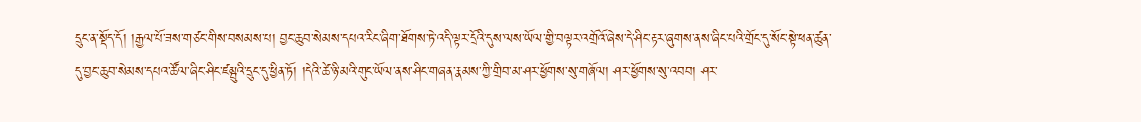དྲུང་ན་སྡོད་དོ། །རྒྱལ་པོ་ཟས་གཙང་གིས་བསམས་པ། བྱང་ཆུབ་སེམས་དཔའ་རིང་ཞིག་ཐོགས་ཏེ་འདི་ལྟར་དྲོའི་དུས་ལས་ཡོལ་གྱི་བལྟར་འགྲོའོ་ཞེས་དེ་ཤིང་རྟར་ཞུགས་ནས་ཞིང་པའི་གྲོང་དུ་སོང་སྟེ་ཕན་ཚུན་དུ་བྱང་ཆུབ་སེམས་དཔའ་ཚོལ་ཞིང་ཤིང་ཛམྦུའི་དྲུང་དུ་ཕྱིན་ཏོ། །དེའི་ཚེ་ཉི་མའི་གུང་ཡོལ་ནས་ཤིང་གཞན་རྣམས་ཀྱི་གྲིབ་མ་ཤར་ཕྱོགས་སུ་གཞོལ། ཤར་ཕྱོགས་སུ་འབབ། ཤར་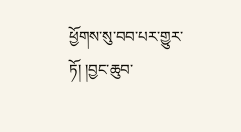ཕྱོགས་སུ་བབ་པར་གྱུར་ཏོ། །བྱང་ཆུབ་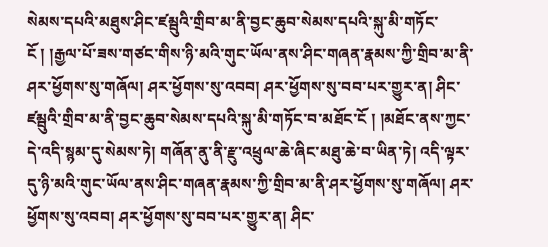སེམས་དཔའི་མཐུས་ཤིང་ཛམྦུའི་གྲིབ་མ་ནི་བྱང་ཆུབ་སེམས་དཔའི་སྐུ་མི་གཏོང་ངོ ། །རྒྱལ་པོ་ཟས་གཙང་གིས་ཉི་མའི་གུང་ཡོལ་ནས་ཤིང་གཞན་རྣམས་ཀྱི་གྲིབ་མ་ནི་ཤར་ཕྱོགས་སུ་གཞོལ། ཤར་ཕྱོགས་སུ་འབབ། ཤར་ཕྱོགས་སུ་བབ་པར་གྱུར་ན། ཤིང་ཛམྦུའི་གྲིབ་མ་ནི་བྱང་ཆུབ་སེམས་དཔའི་སྐུ་མི་གཏོང་བ་མཐོང་ངོ ། །མཐོང་ནས་ཀྱང་དེ་འདི་སྙམ་དུ་སེམས་ཏེ། གཞོན་ནུ་ནི་རྫུ་འཕྲུལ་ཆེ་ཞིང་མཐུ་ཆེ་བ་ཡིན་ཏེ། འདི་ལྟར་དུ་ཉི་མའི་གུང་ཡོལ་ནས་ཤིང་གཞན་རྣམས་ཀྱི་གྲིབ་མ་ནི་ཤར་ཕྱོགས་སུ་གཞོལ། ཤར་ཕྱོགས་སུ་འབབ། ཤར་ཕྱོགས་སུ་བབ་པར་གྱུར་ན། ཤིང་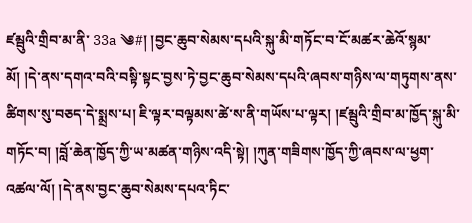ཛམྦུའི་གྲིབ་མ་ནི་ 33a ༄#། །བྱང་ཆུབ་སེམས་དཔའི་སྐུ་མི་གཏོང་བ་ངོ་མཚར་ཆེའོ་སྙམ་མོ། །དེ་ནས་དགའ་བའི་བསྟི་སྟང་བྱས་ཏེ་བྱང་ཆུབ་སེམས་དཔའི་ཞབས་གཉིས་ལ་གཏུགས་ནས་ཚིགས་སུ་བཅད་དེ་སྨྲས་པ། ཇི་ལྟར་བལྟམས་ཚེ་ས་ནི་གཡོས་པ་ལྟར། །ཛམྦུའི་གྲིབ་མ་ཁྱོད་སྐུ་མི་གཏོང་བ། །བློ་ཆེན་ཁྱོད་ཀྱི་ཡ་མཚན་གཉིས་འདི་སྟེ། །ཀུན་གཟིགས་ཁྱོད་ཀྱི་ཞབས་ལ་ཕྱག་འཚལ་ལོ། །དེ་ནས་བྱང་ཆུབ་སེམས་དཔའ་ཏིང་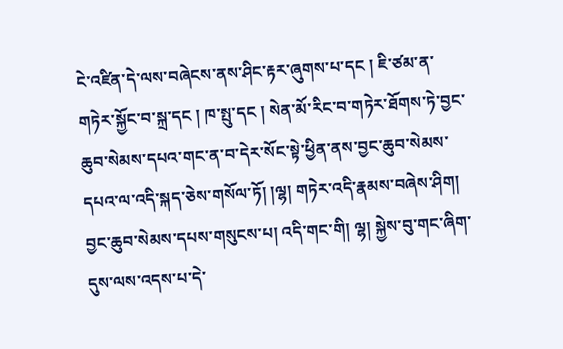ངེ་འཛིན་དེ་ལས་བཞེངས་ནས་ཤིང་རྟར་ཞུགས་པ་དང ། ཇི་ཙམ་ན་གཏེར་སྐྱོང་བ་སྐྲ་དང ། ཁ་སྤུ་དང ། སེན་མོ་རིང་བ་གཏེར་ཐོགས་ཏེ་བྱང་ཆུབ་སེམས་དཔའ་གང་ན་བ་དེར་སོང་སྟེ་ཕྱིན་ནས་བྱང་ཆུབ་སེམས་དཔའ་ལ་འདི་སྐད་ཅེས་གསོལ་ཏོ། །ལྷ། གཏེར་འདི་རྣམས་བཞེས་ཤིག། བྱང་ཆུབ་སེམས་དཔས་གསུངས་པ། འདི་གང་གི། ལྷ། སྐྱེས་བུ་གང་ཞིག་དུས་ལས་འདས་པ་དེ་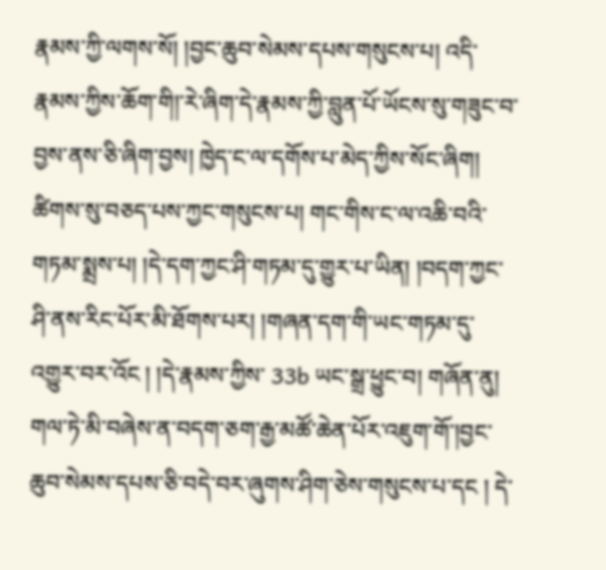རྣམས་ཀྱི་ལགས་སོ། །བྱང་ཆུབ་སེམས་དཔས་གསུངས་པ། འདི་རྣམས་ཀྱིས་ཆོག་གི།་རེ་ཞིག་དེ་རྣམས་ཀྱི་བླུན་པོ་ཡོངས་སུ་གཟུང་བ་བྱས་ནས་ཅི་ཞིག་བྱས། ཁྱེད་ང་ལ་དགོས་པ་མེད་ཀྱིས་སོང་ཞིག། ཚིགས་སུ་བཅད་པས་ཀྱང་གསུངས་པ། གང་གིས་ང་ལ་འཆི་བའི་གཏམ་སྨྲས་པ། །དེ་དག་ཀྱང་ཤི་གཏམ་དུ་གྱུར་པ་ཡིན། །བདག་ཀྱང་ཤི་ནས་རིང་པོར་མི་ཐོགས་པར། །གཞན་དག་གི་ཡང་གཏམ་དུ་འགྱུར་བར་འོང ། །དེ་རྣམས་ཀྱིས་ 33b ཡང་སྒྲ་ཕྱུང་བ། གཞོན་ནུ། གལ་ཏེ་མི་བཞེས་ན་བདག་ཅག་རྒྱ་མཚོ་ཆེན་པོར་འཇུག་གོ་།བྱང་ཆུབ་སེམས་དཔས་ཅི་བདེ་བར་ཞུགས་ཤིག་ཅེས་གསུངས་པ་དང ། དེ་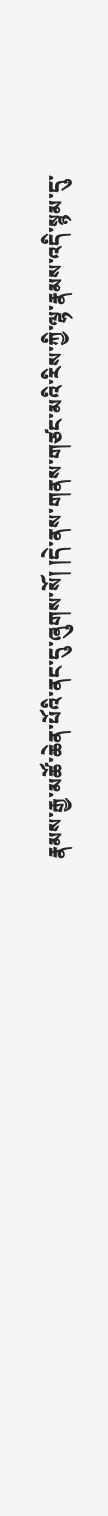རྣམས་རྒྱ་མཚོ་ཆེན་པོའི་ནང་དུ་ཞུགས་སོ། །དེ་ནས་གནས་གཙང་མའི་རིས་ཀྱི་ལྷ་རྣམས་འདི་སྙམ་དུ་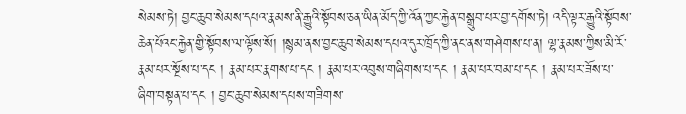སེམས་ཏེ། བྱང་ཆུབ་སེམས་དཔའ་རྣམས་ནི་རྒྱུའི་སྟོབས་ཅན་ཡིན་མོད་ཀྱི་འོན་ཀྱང་རྐྱེན་བསྒྲུབ་པར་བྱ་དགོས་ཏེ། འདི་ལྟར་རྒྱུའི་སྟོབས་ཆེན་པོའང་རྐྱེན་གྱི་སྟོབས་ལ་ལྟོས་སོ། །སྙམ་ནས་བྱང་ཆུབ་སེམས་དཔའ་དུར་ཁྲོད་ཀྱི་ནང་ནས་གཤེགས་པ་ན། ལྷ་རྣམས་ཀྱིས་མི་རོ་རྣམ་པར་སྔོས་པ་དང ། རྣམ་པར་རྣགས་པ་དང ། རྣམ་པར་འབུས་གཞིགས་པ་དང ། རྣམ་པར་བམ་པ་དང ། རྣམ་པར་ཟོས་པ་ཞིག་བསྟན་པ་དང ། བྱང་ཆུབ་སེམས་དཔས་གཟིགས་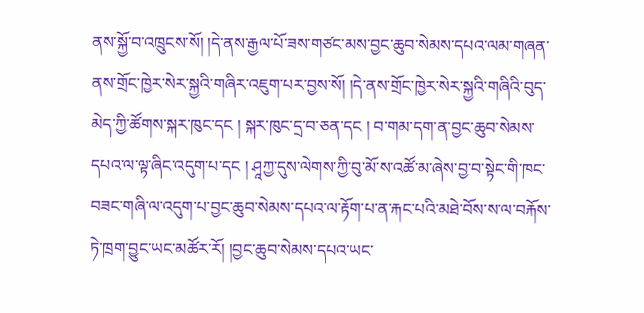ནས་སྐྱོ་བ་འཁྲུངས་སོ། །དེ་ནས་རྒྱལ་པོ་ཟས་གཙང་མས་བྱང་ཆུབ་སེམས་དཔའ་ལམ་གཞན་ནས་གྲོང་ཁྱེར་སེར་སྐྱའི་གཞིར་འཇུག་པར་བྱས་སོ། །དེ་ནས་གྲོང་ཁྱེར་སེར་སྐྱའི་གཞིའི་བུད་མེད་ཀྱི་ཚོགས་སྐར་ཁུང་དང ། སྐར་ཁུང་དྲ་བ་ཅན་དང ། བ་གམ་དག་ན་བྱང་ཆུབ་སེམས་དཔའ་ལ་ལྟ་ཞིང་འདུག་པ་དང ། ཤཱཀྱ་དུས་ལེགས་ཀྱི་བུ་མོ་ས་འཚོ་མ་ཞེས་བྱ་བ་སྟེང་གི་ཁང་བཟང་གཞི་ལ་འདུག་པ་བྱང་ཆུབ་སེམས་དཔའ་ལ་རྟོག་པ་ན་རྐང་པའི་མཐེ་བོས་ས་ལ་བརྐོས་ཏེ་ཁྲག་བྱུང་ཡང་མཚོར་རོ། །བྱང་ཆུབ་སེམས་དཔའ་ཡང་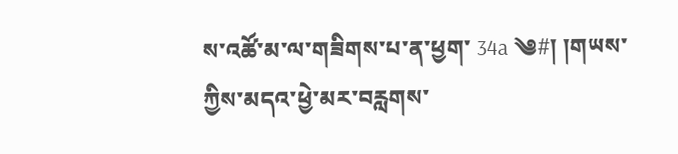ས་འཚོ་མ་ལ་གཟིགས་པ་ན་ཕྱག་ 34a ༄#། །གཡས་ཀྱིས་མདའ་ཕྱེ་མར་བརླགས་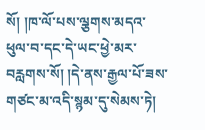སོ། །ཁ་ལོ་པས་ལྕགས་མདའ་ཕུལ་བ་དང་དེ་ཡང་ཕྱེ་མར་བརླགས་སོ། །དེ་ནས་རྒྱལ་པོ་ཟས་གཙང་མ་འདི་སྙམ་དུ་སེམས་ཏེ།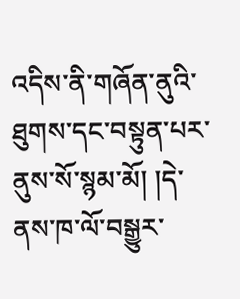འདིས་ནི་གཞོན་ནུའི་ཐུགས་དང་བསྟུན་པར་ནུས་སོ་སྙམ་མོ། །དེ་ནས་ཁ་ལོ་བསྒྱུར་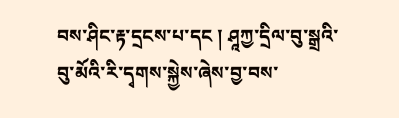བས་ཤིང་རྟ་དྲངས་པ་དང ། ཤཱཀྱ་དྲིལ་བུ་སྒྲའི་བུ་མོའི་རི་དྭགས་སྐྱེས་ཞེས་བྱ་བས་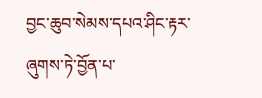བྱང་ཆུབ་སེམས་དཔའ་ཤིང་རྟར་ཞུགས་ཏེ་བྱོན་པ་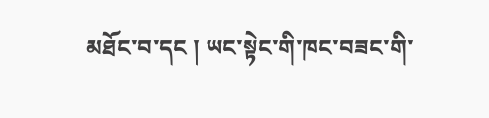མཐོང་བ་དང ། ཡང་སྟེང་གི་ཁང་བཟང་གི་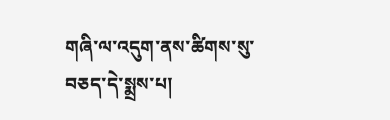གཞི་ལ་འདུག་ནས་ཚིགས་སུ་བཅད་དེ་སྨྲས་པ།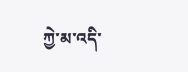ཀྱེ་མ་འདི་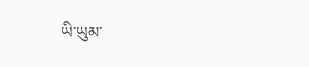ཡི་ཡུམ་